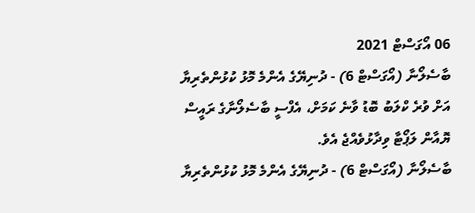06 އޯގަސްޓް 2021
ބާސެލޯނާ (އޯގަސްޓް 6) - ދުނިޔޭގެ އެންމެ މޮޅު ކުޅުންތެރިޔާ އަށް ވުރެ ކްލަބު ބޮޑު ވާނެ ކަމަށް، އެފްސީ ބާސެލޯނާގެ ރައީސް ޔޮއާން ލަޕޯޓާ ވިދާޅުވެއްޖެ އެވެ.
ބާސެލޯނާ (އޯގަސްޓް 6) - ދުނިޔޭގެ އެންމެ މޮޅު ކުޅުންތެރިޔާ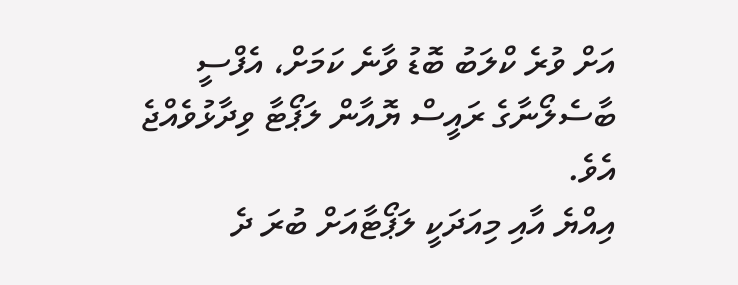އަށް ވުރެ ކްލަބު ބޮޑު ވާނެ ކަމަށް، އެފްސީ ބާސެލޯނާގެ ރައީސް ޔޮއާން ލަޕޯޓާ ވިދާޅުވެއްޖެ އެވެ.
އިއްޔެ އާއި މިއަދަކީ ލަޕޯޓާއަށް ބުރަ ދެ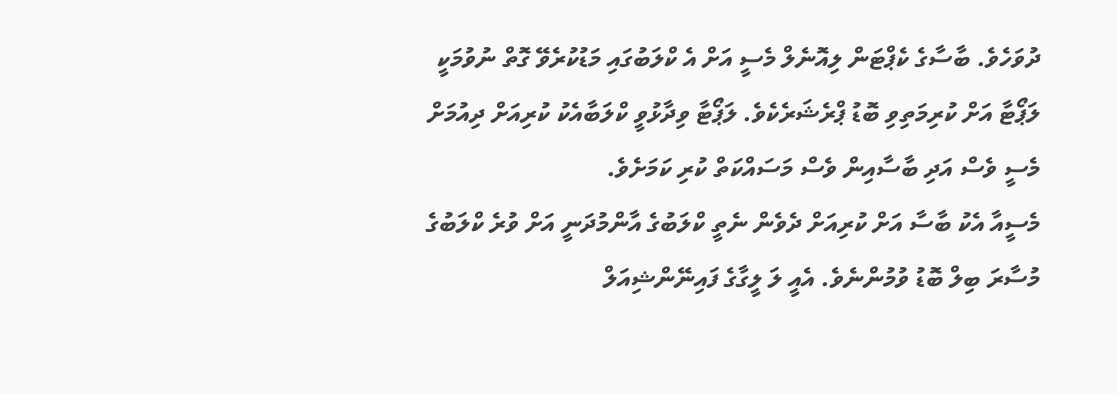ދުވަހެވެ. ބާސާގެ ކެޕްޓަން ލިއޮނެލް މެސީ އަށް އެ ކްލަބުގައި މަޑުކުރެވޭ ގޮތް ނުވުމަކީ ލަޕޯޓާ އަށް ކުރިމަތިވި ބޮޑު ޕްރެޝަރެކެވެ. ލަޕޯޓާ ވިދާޅުވީ ކްލަބާއެކު ކުރިއަށް ދިއުމަށް މެސީ ވެސް އަދި ބާސާއިން ވެސް މަސައްކަތް ކުރި ކަމަށެވެ.
މެސީއާ އެކު ބާސާ އަށް ކުރިއަށް ދެވެން ނެތީ ކްލަބުގެ އާންމުދަނީ އަށް ވުރެ ކްލަބުގެ މުސާރަ ބިލް ބޮޑު ވުމުންނެވެ. އެއީ ލަ ލީގާގެ ފައިނޭންޝިއަލް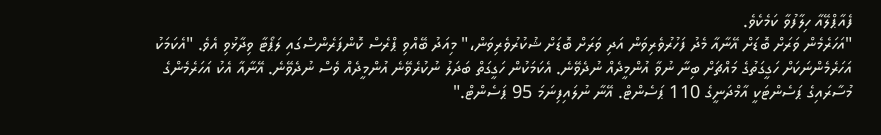ފެއާޕްލޭއާ ހިލާފުވާ ކަމެކެވެ.
"އަހަރެމެން ވަރަށް ބޮޑަށް އޭނާއާ މެދު ފަހުރުވެރިވަން އަދި ވަރަށް ބޮޑަށް ޝުކުރުވެރިވަން،" މިއަދު ބޭއްވި ޕްރެސް ކޮންފަރެންސްގައި ލަޕޯޓާ ވިދާޅުވި އެވެ. "އެކަމަކު އަހަރެމެންނަކަށް ހަގީގަތުގެ މައްޗަށް ބިނާ ނުވާ އުންމީދެއް ނުދެވޭނެ. އެކަމަކުން ހަގީގަތް ބަދަލު ނުކުރެވޭނެ އުންމީދެއް ވެސް ނުދެވޭނެ. އޭނާއާ އެކު އަހަރެމެންގެ މުސާރައިގެ ޕަސެންޓަކީ އާމްދަނީގެ 110 ޕަސެންޓް. އޭނާ ނުލައިފިނަމަ 95 ޕަސެންޓް."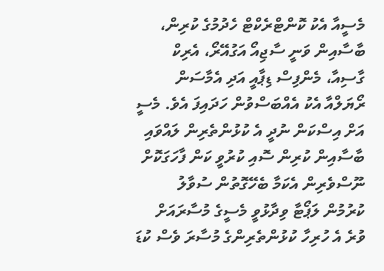މެސީއާ އެކު ކޮންޓްރެކްޓް ހެދުމުގެ ކުރިން، ބާސާއިން ވަނީ ސާޖިއޯ އަގުއޭރޯ، އެރިކް ގާސިއާ، މެންފިސް ޑިޕާއީ އަދި އެމާސަން ރޯޔަލްއާ އެކު އެއްބަސްވުން ހަދައިފަ އެވެ. މެސީ އަށް އިސްކަން ނުދީ އެ ކުޅުންތެރިން ލައްވައި ބާސާއިން ކުރިން ސޮއި ކުރުވީ ކަން ފާހަގަކޮށް ނޫސްވެރިން އެކަމާ ބެހޭގޮތުން ސުވާލު ކުރުމުން ލަޕޯޓާ ވިދާޅުވީ މެސީގެ މުސާރައަށް ވުރެ އެ ހުރިހާ ކުޅުންތެރިންގެ މުސާރަ ވެސް ކުޑަ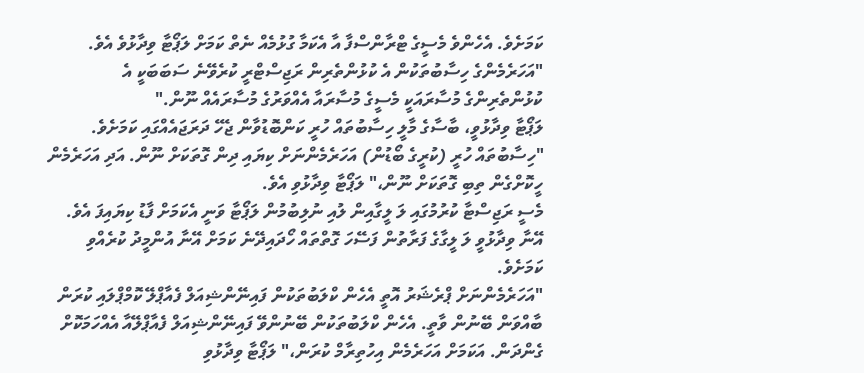ކަމަށެވެ. އެހެންވެ މެސީގެ ޓްރާންސްފާ އާ އެކަމާ ގުޅުމެއް ނެތް ކަމަށް ލަޕޯޓާ ވިދާޅުވެ އެވެ.
"އަހަރެމެންގެ ހިސާބުތަކުން އެ ކުޅުންތެރިން ރަޖިސްޓްރީ ކުރެވޭނެ ސަބަބަކީ އެ ކުޅުންތެރިންގެ މުސާރައަކީ މެސީގެ މުސާރައާ އެއްވަރުގެ މުސާރައެއް ނޫން."
ލަޕޯޓާ ވިދާޅުވީ، ބާސާގެ މާލީ ހިސާބުތައް ހުރީ ކަންބޮޑުވާން ޖެހޭ ދަރަޖައެއްގައި ކަމަށެވެ.
"ހިސާބުތައް ހުރީ (ކުރީގެ ބޯޑުން) އަހަރެމެންނަށް ކިޔައި ދިން ގޮތަކަށް ނޫން. އަދި އަހަރެމެން ހީކޮށްގެން ތިބި ގޮތަކަށް ނޫން،" ލަޕޯޓާ ވިދާޅުވި އެވެ.
މެސީ ރަޖިސްޓާ ކުރުމުގައި ލަ ލީގާއިން ލުއި ނުލިބުމުން ލަޕޯޓާ ވަނީ އެކަމަށް ފާޑު ކިޔައިފަ އެވެ. އޭނާ ވިދާޅުވީ ލަ ލީގާގެ ފަރާތުން ފަސޭހަ ގޮތްތައް ހޯދައިދޭނެ ކަމަށް އޭނާ އުންމީދު ކުރެއްވި ކަމަށެވެ.
"އަހަރެމެންނަށް ޕްރެޝަރު އޮތީ އެހެން ކްލަބުތަކުން ފައިނޭންޝިއަލް ފެއާޕްލޭ ކޮމްޕްލައި ކުރަން ބާއްވަން ބޭނުން ވާތީ. އެހެން ކްލަބުތަކުން ބޭނުންވޭ ފައިނޭންޝިއަލް ފެއާޕްލޭއާ އެއްހަމަކޮށް ގެންދަން. އަކަމަށް އަހަރެމެން އިހުތިރާމް ކުރަން،" ލަޕޯޓާ ވިދާޅުވި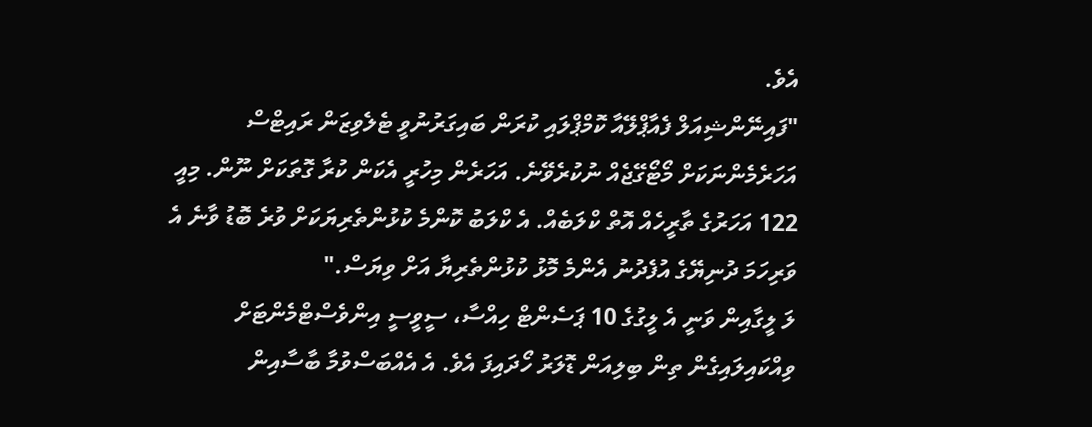އެވެ.
"ފައިނޭންޝިއަލް ފެއާޕްލޭއާ ކޮމްޕްލައި ކުރަން ބައިގަރުނުވީ ޓެލެވިޒަން ރައިޓްސް އަހަރެމެންނަކަށް މޯޓޯގޭޖެއް ނުކުރެވޭނެ. އަހަރެން މިހުރީ އެކަން ކުރާ ގޮތަކަށް ނޫން. މިއީ 122 އަހަރުގެ ތާރީހެއް އޮތް ކްލަބެއް. އެ ކްލަބު ކޮންމެ ކުޅުންތެރިޔަކަށް ވުރެ ބޮޑު ވާނެ އެ ވަރިހަމަ ދުނިޔޭގެ އުފެދުނު އެންމެ މޮޅު ކުޅުންތެރިޔާ އަށް ވިޔަސް."
ލަ ލީގާއިން ވަނީ އެ ލީގުގެ 10 ޕަސެންޓް ހިއްސާ، ސީވީސީ އިންވެސްޓްމެންޓަށް ވިއްކައިލައިގެން ތިން ބިލިއަން ޑޮލަރު ހޯދައިފަ އެވެ. އެ އެއްބަސްވުމާ ބާސާއިން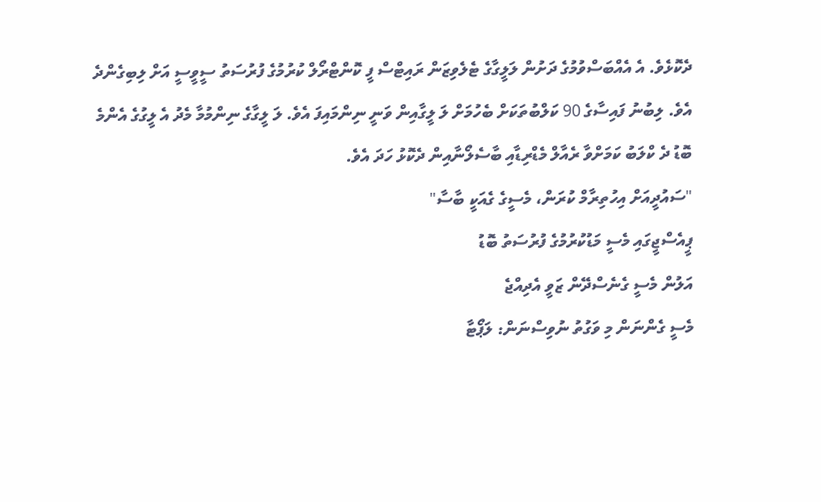ދެކޮޅެވެ. އެ އެއްބަސްވުމުގެ ދަށުން ލަލީގާގެ ޓެލެވިޒަން ރައިޓްސް ފީ ކޮންޓްރޯލް ކުރުމުގެ ފުރުސަތު ސީވީސީ އަށް ލިބިގެންދެ އެވެ. ލިބުނު ފައިސާގެ 90 ކަލްބުތަކަށް ބެހުމަށް ލަ ލީގާއިން ވަނީ ނިންމައިފަ އެވެ. ލަ ލީގާގެ ނިންމުމާ މެދު އެ ލީގުގެ އެންމެ ބޮޑު ދެ ކްލަބު ކަމަށްވާ ރެއާލް މެޑްރިޑާއި ބާސެލޯނާއިން ދެކޮޅު ހަދަ އެވެ.
"ސައުދީއަށް އިހުތިރާމް ކުރަން، މެސީގެ ގެއަކީ ބާސާ"
ޕީއެސްޖީގައި މެސީ މަޑުކުރުމުގެ ފުރުސަތު ބޮޑު
އަލުން މެސީ ގެނެސްދޭން ޒަވީ އެދިއްޖެ
މެސީ ގެންނަން މި ވަގުތު ނުވިސްނަން: ލަޕޯޓާ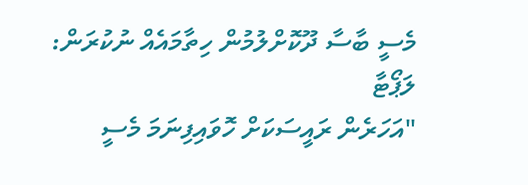މެސީ ބާސާ ދޫކޮށްލުމުން ހިތާމައެއް ނުކުރަން: ލަޕޯޓާ
"އަހަރެން ރައީސަކަށް ހޮވައިފިނަމަ މެސީ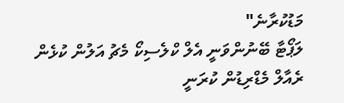މަޑުކުރާނެ"
ލަޕޯޓާ ބޭނުންވަނީ އެލް ކްލެސިކޯ މެޗު އަލުން ކުޅެން
ރެއާލް މެޑްރިޑުން ކުރަނީ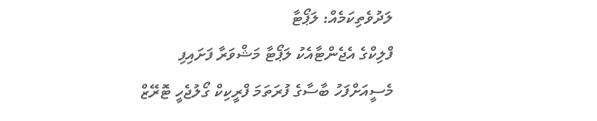ލަދުވެތިކަމެއް: ލަޕޯޓާ
ފްލިކްގެ އެޖެންޓާއެކު ލަޕޯޓާ މަޝްވަރާ ފަށައިފި
މެސީއަށްފަހު ބާސާގެ ފުރަތަމަ ފްރީކިކް ގޯލުޖެހީ ޓޮރޭޒް